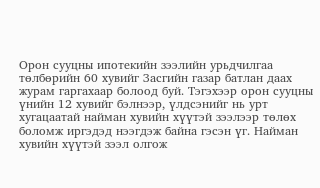Орон сууцны ипотекийн зээлийн урьдчилгаа төлбөрийн 60 хувийг Засгийн газар батлан даах журам гаргахаар болоод буй. Тэгэхээр орон сууцны үнийн 12 хувийг бэлнээр, үлдсэнийг нь урт хугацаатай найман хувийн хүүтэй зээлээр төлөх боломж иргэдэд нээгдэж байна гэсэн үг. Найман хувийн хүүтэй зээл олгож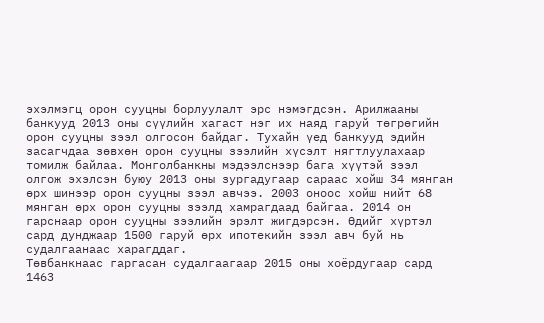эхэлмэгц орон сууцны борлуулалт эрс нэмэгдсэн. Арилжааны банкууд 2013 оны сүүлийн хагаст нэг их наяд гаруй төгрөгийн орон сууцны зээл олгосон байдаг. Тухайн үед банкууд эдийн засагчдаа зөвхөн орон сууцны зээлийн хүсэлт нягтлуулахаар томилж байлаа. Монголбанкны мэдээлснээр бага хүүтэй зээл олгож эхэлсэн буюу 2013 оны зургадугаар сараас хойш 34 мянган өрх шинээр орон сууцны зээл авчээ. 2003 оноос хойш нийт 68 мянган өрх орон сууцны зээлд хамрагдаад байгаа. 2014 он гарснаар орон сууцны зээлийн эрэлт жигдэрсэн. Өдийг хүртэл сард дунджаар 1500 гаруй өрх ипотекийн зээл авч буй нь судалгаанаас харагддаг.
Төвбанкнаас гаргасан судалгаагаар 2015 оны хоёрдугаар сард 1463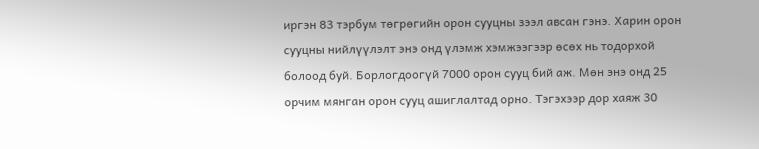иргэн 83 тэрбум төгрөгийн орон сууцны зээл авсан гэнэ. Харин орон сууцны нийлүүлэлт энэ онд үлэмж хэмжээгээр өсөх нь тодорхой болоод буй. Борлогдоогүй 7000 орон сууц бий аж. Мөн энэ онд 25 орчим мянган орон сууц ашиглалтад орно. Тэгэхээр дор хаяж 30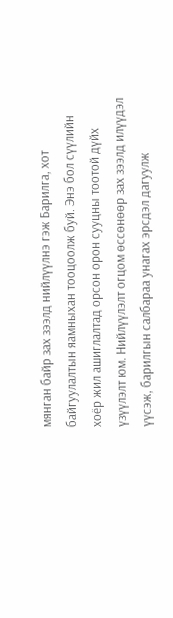мянган байр зах зээлд нийлүүлнэ гэж Барилга, хот байгуулалтын яамныхан тооцоолж буй. Энэ бол сүүлийн хоёр жил ашиглалтад орсон орон сууцны тоотой дүйх үзүүлэлт юм. Нийлүүлэлт огцом өссөнөөр зах зээлд илүүдэл үүсэж, барилгын салбараа унагах эрсдэл дагуулж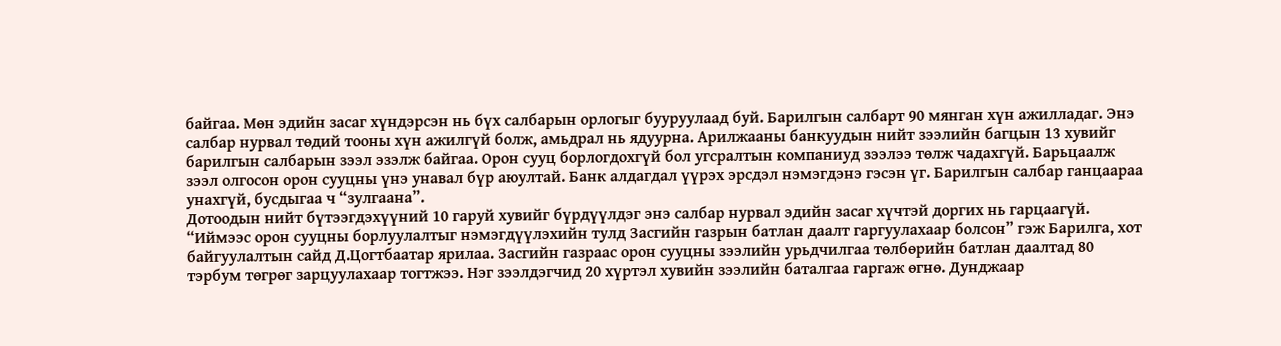байгаа. Мөн эдийн засаг хүндэрсэн нь бүх салбарын орлогыг бууруулаад буй. Барилгын салбарт 90 мянган хүн ажилладаг. Энэ салбар нурвал төдий тооны хүн ажилгүй болж, амьдрал нь ядуурна. Арилжааны банкуудын нийт зээлийн багцын 13 хувийг барилгын салбарын зээл эзэлж байгаа. Орон сууц борлогдохгүй бол угсралтын компаниуд зээлээ төлж чадахгүй. Барьцаалж зээл олгосон орон сууцны үнэ унавал бүр аюултай. Банк алдагдал үүрэх эрсдэл нэмэгдэнэ гэсэн үг. Барилгын салбар ганцаараа унахгүй, бусдыгаа ч “зулгаана”.
Дотоодын нийт бүтээгдэхүүний 10 гаруй хувийг бүрдүүлдэг энэ салбар нурвал эдийн засаг хүчтэй доргих нь гарцаагүй. “Иймээс орон сууцны борлуулалтыг нэмэгдүүлэхийн тулд Засгийн газрын батлан даалт гаргуулахаар болсон” гэж Барилга, хот байгуулалтын сайд Д.Цогтбаатар ярилаа. Засгийн газраас орон сууцны зээлийн урьдчилгаа төлбөрийн батлан даалтад 80 тэрбум төгрөг зарцуулахаар тогтжээ. Нэг зээлдэгчид 20 хүртэл хувийн зээлийн баталгаа гаргаж өгнө. Дунджаар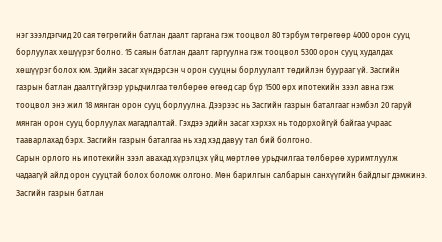нэг зээлдэгчид 20 сая төгрөгийн батлан даалт гаргана гэж тооцвол 80 тэрбум төгрөгөөр 4000 орон сууц борлуулах хөшүүрэг болно. 15 саяын батлан даалт гаргуулна гэж тооцвол 5300 орон сууц худалдах хөшүүрэг болох юм. Эдийн засаг хүндэрсэн ч орон сууцны борлуулалт төдийлэн буурааг үй. Засгийн газрын батлан даалтгүйгээр урьдчилгаа төлбөрөө өгөөд сар бүр 1500 өрх ипотекийн зээл авна гэж тооцвол энэ жил 18 мянган орон сууц борлуулна. Дээрээс нь Засгийн газрын баталгааг нэмбэл 20 гаруй мянган орон сууц борлуулах магадлалтай. Гэхдээ эдийн засаг хэрхэх нь тодорхойгүй байгаа учраас тааварлахад бэрх. Засгийн газрын баталгаа нь хэд хэд давуу тал бий болгоно.
Сарын орлого нь ипотекийн зээл авахад хүрэлцэх үйц мөртлөө урьдчилгаа төлбөрөө хуримтлуулж чадаагүй айлд орон сууцтай болох боломж олгоно. Мөн барилгын салбарын санхүүгийн байдлыг дэмжинэ. Засгийн газрын батлан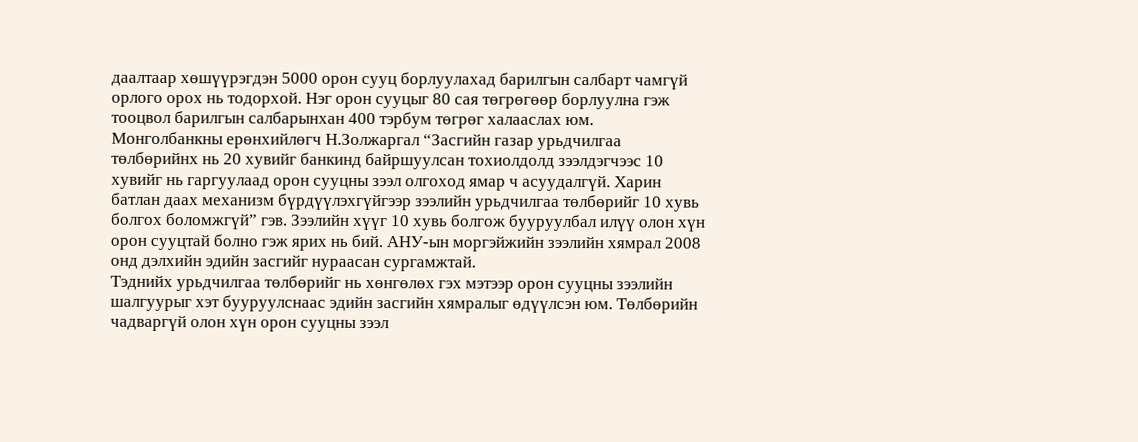даалтаар хөшүүрэгдэн 5000 орон сууц борлуулахад барилгын салбарт чамгүй орлого орох нь тодорхой. Нэг орон сууцыг 80 сая төгрөгөөр борлуулна гэж тооцвол барилгын салбарынхан 400 тэрбум төгрөг халааслах юм. Монголбанкны ерөнхийлөгч Н.Золжаргал “Засгийн газар урьдчилгаа төлбөрийнх нь 20 хувийг банкинд байршуулсан тохиолдолд зээлдэгчээс 10 хувийг нь гаргуулаад орон сууцны зээл олгоход ямар ч асуудалгүй. Харин батлан даах механизм бүрдүүлэхгүйгээр зээлийн урьдчилгаа төлбөрийг 10 хувь болгох боломжгүй” гэв. Зээлийн хүүг 10 хувь болгож бууруулбал илүү олон хүн орон сууцтай болно гэж ярих нь бий. АНУ-ын моргэйжийн зээлийн хямрал 2008 онд дэлхийн эдийн засгийг нураасан сургамжтай.
Тэднийх урьдчилгаа төлбөрийг нь хөнгөлөх гэх мэтээр орон сууцны зээлийн шалгуурыг хэт бууруулснаас эдийн засгийн хямралыг өдүүлсэн юм. Төлбөрийн чадваргүй олон хүн орон сууцны зээл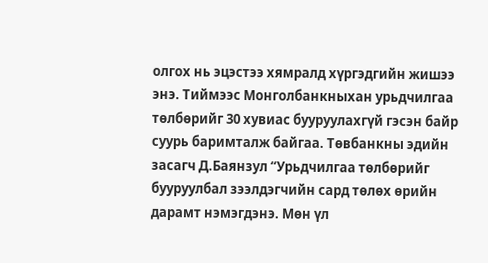олгох нь эцэстээ хямралд хүргэдгийн жишээ энэ. Тиймээс Монголбанкныхан урьдчилгаа төлбөрийг 30 хувиас бууруулахгүй гэсэн байр суурь баримталж байгаа. Төвбанкны эдийн засагч Д.Баянзул “Урьдчилгаа төлбөрийг бууруулбал зээлдэгчийн сард төлөх өрийн дарамт нэмэгдэнэ. Мөн үл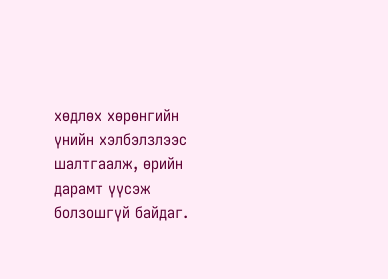хөдлөх хөрөнгийн үнийн хэлбэлзлээс шалтгаалж, өрийн дарамт үүсэж болзошгүй байдаг.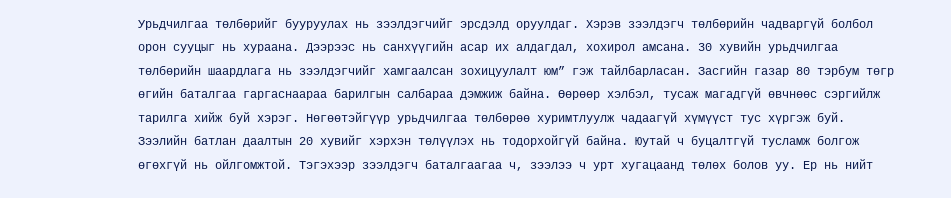Урьдчилгаа төлбөрийг бууруулах нь зээлдэгчийг эрсдэлд оруулдаг. Хэрэв зээлдэгч төлбөрийн чадваргүй болбол орон сууцыг нь хураана. Дээрээс нь санхүүгийн асар их алдагдал, хохирол амсана. 30 хувийн урьдчилгаа төлбөрийн шаардлага нь зээлдэгчийг хамгаалсан зохицуулалт юм” гэж тайлбарласан. Засгийн газар 80 тэрбум төгр өгийн баталгаа гаргаснаараа барилгын салбараа дэмжиж байна. Өөрөөр хэлбэл, тусаж магадгүй өвчнөөс сэргийлж тарилга хийж буй хэрэг. Нөгөөтэйгүүр урьдчилгаа төлбөрөө хуримтлуулж чадаагүй хүмүүст тус хүргэж буй.
Зээлийн батлан даалтын 20 хувийг хэрхэн төлүүлэх нь тодорхойгүй байна. Юутай ч буцалтгүй тусламж болгож өгөхгүй нь ойлгомжтой. Тэгэхээр зээлдэгч баталгаагаа ч, зээлээ ч урт хугацаанд төлөх болов уу. Ер нь нийт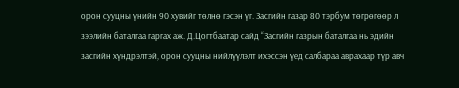орон сууцны үнийн 90 хувийг төлнө гэсэн үг. Засгийн газар 80 тэрбум төгрөгөөр л зээлийн баталгаа гаргах аж. Д.Цогтбаатар сайд “Засгийн газрын баталгаа нь эдийн засгийн хүндрэлтэй, орон сууцны нийлүүлэлт ихэссэн үед салбараа аврахаар түр авч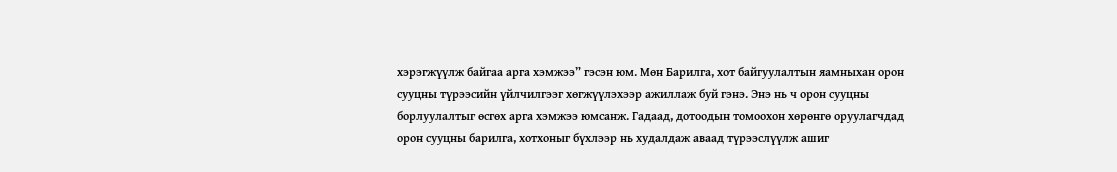хэрэгжүүлж байгаа арга хэмжээ” гэсэн юм. Мөн Барилга, хот байгуулалтын яамныхан орон сууцны түрээсийн үйлчилгээг хөгжүүлэхээр ажиллаж буй гэнэ. Энэ нь ч орон сууцны борлуулалтыг өсгөх арга хэмжээ юмсанж. Гадаад, дотоодын томоохон хөрөнгө оруулагчдад орон сууцны барилга, хотхоныг бүхлээр нь худалдаж аваад түрээслүүлж ашиг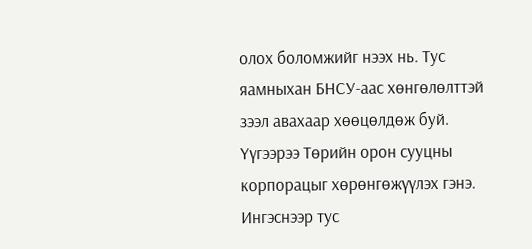олох боломжийг нээх нь. Тус яамныхан БНСУ-аас хөнгөлөлттэй зээл авахаар хөөцөлдөж буй. Үүгээрээ Төрийн орон сууцны корпорацыг хөрөнгөжүүлэх гэнэ. Ингэснээр тус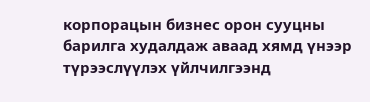корпорацын бизнес орон сууцны барилга худалдаж аваад хямд үнээр түрээслүүлэх үйлчилгээнд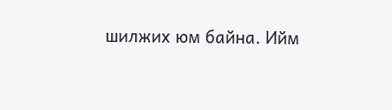шилжих юм байна. Ийм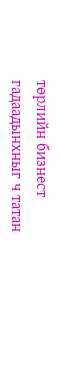төрлийн бизнест гадаадынхныг ч татан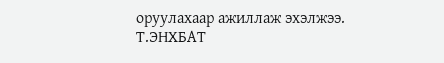оруулахаар ажиллаж эхэлжээ.
Т.ЭНХБАТ